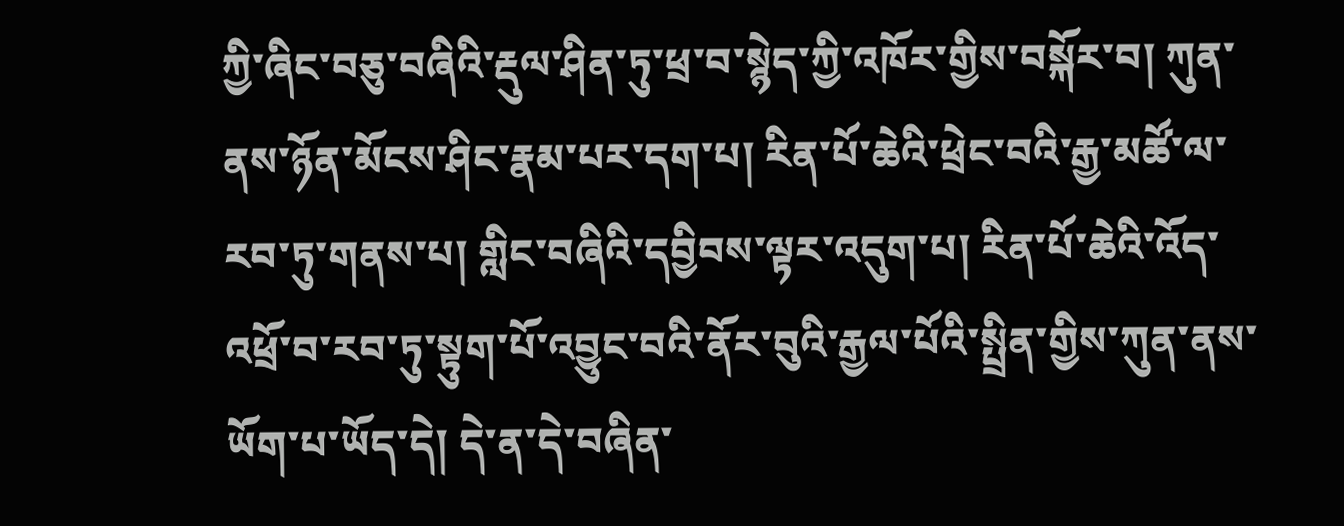ཀྱི་ཞིང་བཅུ་བཞིའི་རྡུལ་ཤིན་ཏུ་ཕྲ་བ་སྙེད་ཀྱི་འཁོར་གྱིས་བསྐོར་བ། ཀུན་ནས་ཉོན་མོངས་ཤིང་རྣམ་པར་དག་པ། རིན་པོ་ཆེའི་ཕྲེང་བའི་རྒྱ་མཚོ་ལ་རབ་ཏུ་གནས་པ། གླིང་བཞིའི་དབྱིབས་ལྟར་འདུག་པ། རིན་པོ་ཆེའི་འོད་འཕྲོ་བ་རབ་ཏུ་སྟུག་པོ་འབྱུང་བའི་ནོར་བུའི་རྒྱལ་པོའི་སྤྲིན་གྱིས་ཀུན་ནས་ཡོག་པ་ཡོད་དེ། དེ་ན་དེ་བཞིན་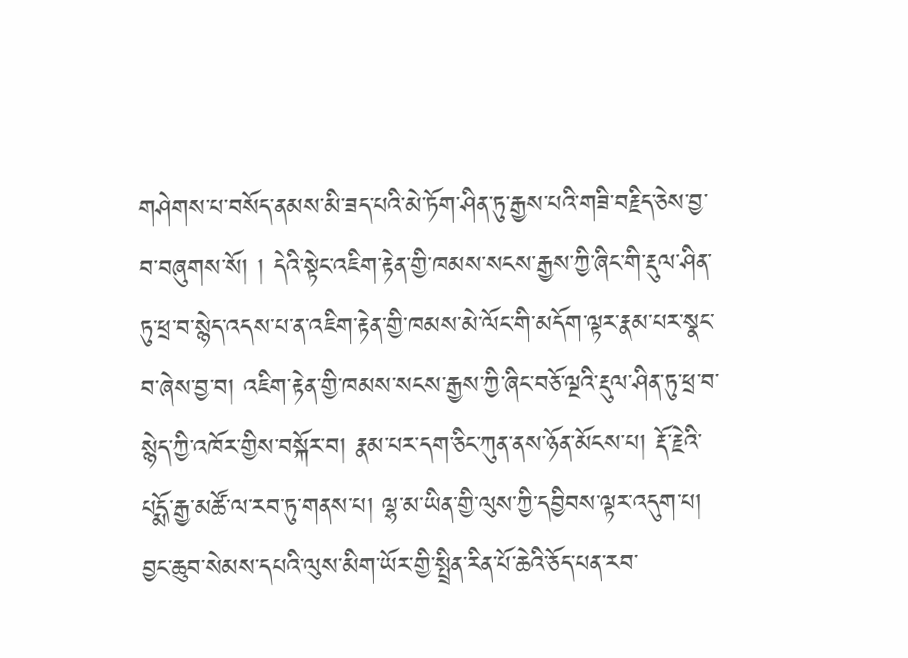གཤེགས་པ་བསོད་ནམས་མི་ཟད་པའི་མེ་ཏོག་ཤིན་ཏུ་རྒྱས་པའི་གཟི་བརྗིད་ཅེས་བྱ་བ་བཞུགས་སོ། ། དེའི་སྟེང་འཇིག་རྟེན་གྱི་ཁམས་སངས་རྒྱས་ཀྱི་ཞིང་གི་རྡུལ་ཤིན་ཏུ་ཕྲ་བ་སྙེད་འདས་པ་ན་འཇིག་རྟེན་གྱི་ཁམས་མེ་ལོང་གི་མདོག་ལྟར་རྣམ་པར་སྣང་བ་ཞེས་བྱ་བ། འཇིག་རྟེན་གྱི་ཁམས་སངས་རྒྱས་ཀྱི་ཞིང་བཅོ་ལྔའི་རྡུལ་ཤིན་ཏུ་ཕྲ་བ་སྙེད་ཀྱི་འཁོར་གྱིས་བསྐོར་བ། རྣམ་པར་དག་ཅིང་ཀུན་ནས་ཉོན་མོངས་པ། རྡོ་རྗེའི་པདྨོ་རྒྱ་མཚོ་ལ་རབ་ཏུ་གནས་པ། ལྷ་མ་ཡིན་གྱི་ལུས་ཀྱི་དབྱིབས་ལྟར་འདུག་པ། བྱང་ཆུབ་སེམས་དཔའི་ལུས་མིག་ཡོར་གྱི་སྤྲིན་རིན་པོ་ཆེའི་ཅོད་པན་རབ་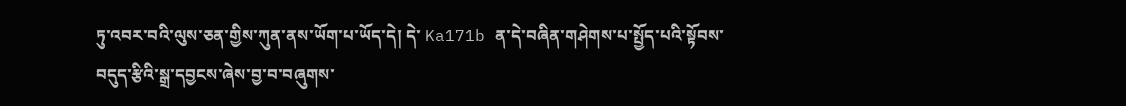ཏུ་འབར་བའི་ལུས་ཅན་གྱིས་ཀུན་ནས་ཡོག་པ་ཡོད་དེ། དེ་ Ka171b ན་དེ་བཞིན་གཤེགས་པ་སྤྱོད་པའི་སྟོབས་བདུད་རྩིའི་སྒྲ་དབྱངས་ཞེས་བྱ་བ་བཞུགས་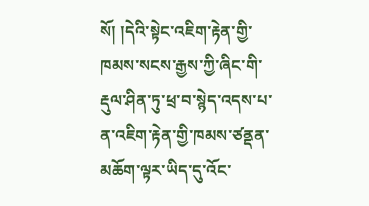སོ། །དེའི་སྟེང་འཇིག་རྟེན་གྱི་ཁམས་སངས་རྒྱས་ཀྱི་ཞིང་གི་རྡུལ་ཤིན་ཏུ་ཕྲ་བ་སྙེད་འདས་པ་ན་འཇིག་རྟེན་གྱི་ཁམས་ཙནྡན་མཆོག་ལྟར་ཡིད་དུ་འོང་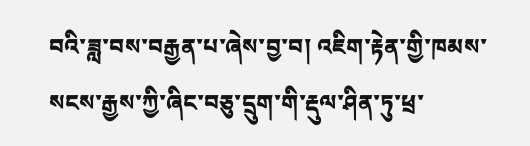བའི་ཟླ་བས་བརྒྱན་པ་ཞེས་བྱ་བ། འཇིག་རྟེན་གྱི་ཁམས་སངས་རྒྱས་ཀྱི་ཞིང་བཅུ་དྲུག་གི་རྡུལ་ཤིན་ཏུ་ཕྲ་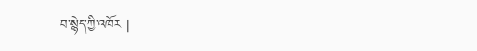བ་སྙེད་ཀྱི་འཁོར |